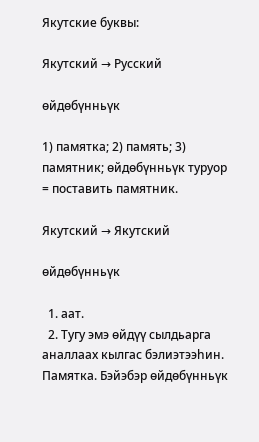Якутские буквы:

Якутский → Русский

өйдөбүнньүк

1) памятка; 2) память; 3) памятник; өйдөбүнньүк туруор = поставить памятник.

Якутский → Якутский

өйдөбүнньүк

  1. аат.
  2. Тугу эмэ өйдүү сылдьарга аналлаах кылгас бэлиэтээһин. Памятка. Бэйэбэр өйдөбүнньүк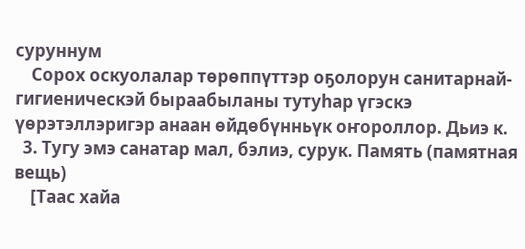суруннум
    Сорох оскуолалар төрөппүттэр оҕолорун санитарнай-гигиеническэй быраабыланы тутуһар үгэскэ үөрэтэллэригэр анаан өйдөбүнньүк оҥороллор. Дьиэ к.
  3. Тугу эмэ санатар мал, бэлиэ, сурук. Память (памятная вещь)
    [Таас хайа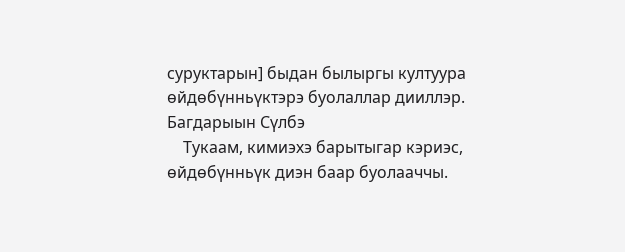суруктарын] быдан былыргы култуура өйдөбүнньүктэрэ буолаллар дииллэр. Багдарыын Сүлбэ
    Тукаам, кимиэхэ барытыгар кэриэс, өйдөбүнньүк диэн баар буолааччы.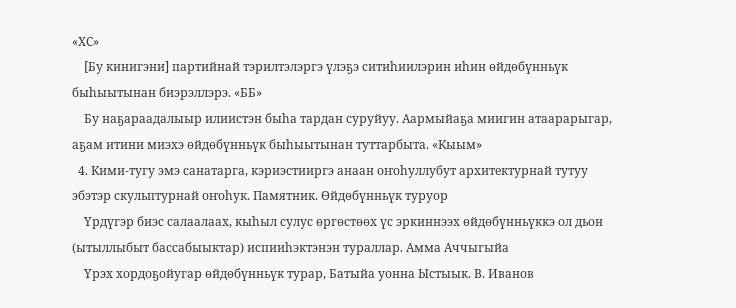«ХС»
    [Бу кинигэни] партийнай тэрилтэлэргэ үлэҕэ ситиһиилэрин иһин өйдөбүнньүк быһыытынан биэрэллэрэ. «ББ»
    Бу наҕараадалыыр илиистэн быһа тардан суруйуу. Аармыйаҕа миигин атаарарыгар, аҕам итини миэхэ өйдөбүнньүк быһыытынан туттарбыта. «Кыым»
  4. Кими-тугу эмэ санатарга, кэриэстииргэ анаан оҥоһуллубут архитектурнай тутуу эбэтэр скульптурнай оҥоһук. Памятник. Өйдөбүнньүк туруор
    Үрдүгэр биэс салаалаах, кыһыл сулус өргөстөөх үс эркиннээх өйдөбүнньүккэ ол дьон (ытыллыбыт бассабыыктар) испииһэктэнэн тураллар. Амма Аччыгыйа
    Үрэх хордоҕойугар өйдөбүнньүк турар, Батыйа уонна Ыстыык. В. Иванов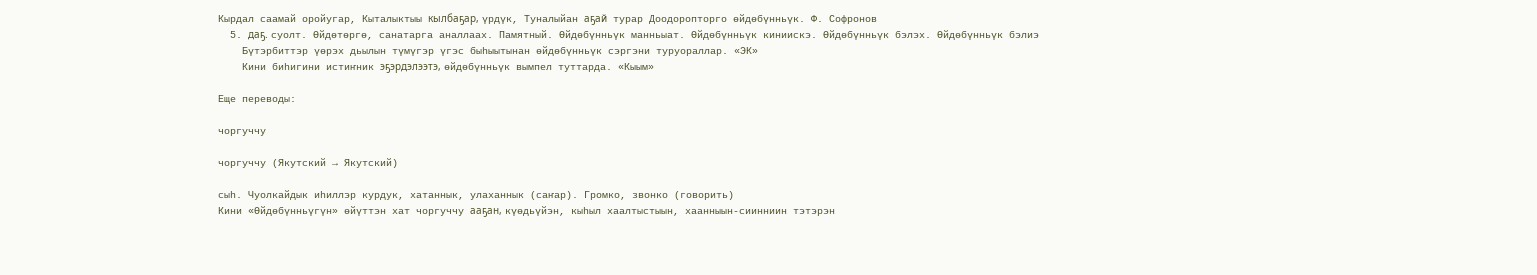Кырдал саамай оройугар, Кыталыктыы кылбаҕар, үрдүк, Туналыйан аҕай турар Доодоропторго өйдөбүнньүк. Ф. Софронов
  5. даҕ. суолт. Өйдөтөргө, санатарга аналлаах. Памятный. Өйдөбүнньүк манньыат. Өйдөбүнньүк киниискэ. Өйдөбүнньүк бэлэх. Өйдөбүнньүк бэлиэ
    Бүтэрбиттэр үөрэх дьылын түмүгэр үгэс быһыытынан өйдөбүнньүк сэргэни туруораллар. «ЭК»
    Кини биһигини истиҥник эҕэрдэлээтэ, өйдөбүнньүк вымпел туттарда. «Кыым»

Еще переводы:

чоргуччу

чоргуччу (Якутский → Якутский)

сыһ. Чуолкайдык иһиллэр курдук, хатаннык, улаханнык (саҥар). Громко, звонко (говорить)
Кини «Өйдөбүнньүгүн» өйүттэн хат чоргуччу ааҕан, күөдьүйэн, кыһыл хаалтыстыын, хаанныын-сиинниин тэтэрэн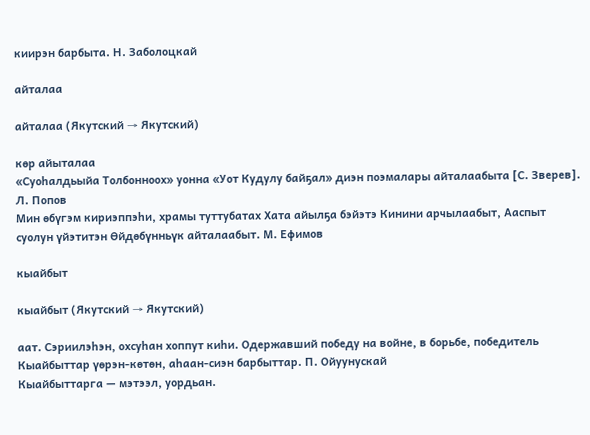киирэн барбыта. Н. Заболоцкай

айталаа

айталаа (Якутский → Якутский)

көр айыталаа
«Суоһалдьыйа Толбонноох» уонна «Уот Кудулу байҕал» диэн поэмалары айталаабыта [С. Зверев]. Л. Попов
Мин өбүгэм кириэппэһи, храмы туттубатах Хата айылҕа бэйэтэ Кинини арчылаабыт, Ааспыт суолун үйэтитэн Өйдөбүнньүк айталаабыт. М. Ефимов

кыайбыт

кыайбыт (Якутский → Якутский)

аат. Сэриилэһэн, охсуһан хоппут киһи. Одержавший победу на войне, в борьбе, победитель
Кыайбыттар үөрэн-көтөн, аһаан-сиэн барбыттар. П. Ойуунускай
Кыайбыттарга — мэтээл, уордьан.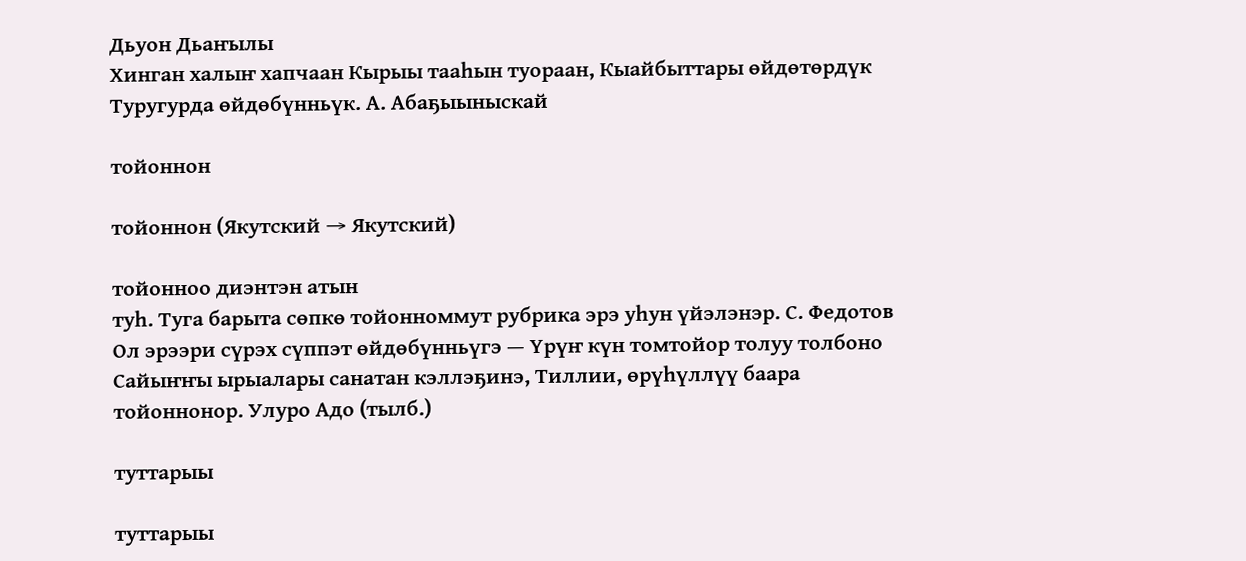Дьуон Дьаҥылы
Хинган халыҥ хапчаан Кырыы тааһын туораан, Кыайбыттары өйдөтөрдүк Туругурда өйдөбүнньүк. А. Абаҕыыныскай

тойоннон

тойоннон (Якутский → Якутский)

тойонноо диэнтэн атын
туһ. Туга барыта сөпкө тойонноммут рубрика эрэ уһун үйэлэнэр. С. Федотов
Ол эрээри сүрэх сүппэт өйдөбүнньүгэ — Үрүҥ күн томтойор толуу толбоно Сайыҥҥы ырыалары санатан кэллэҕинэ, Тиллии, өрүһүллүү баара тойоннонор. Улуро Адо (тылб.)

туттарыы

туттарыы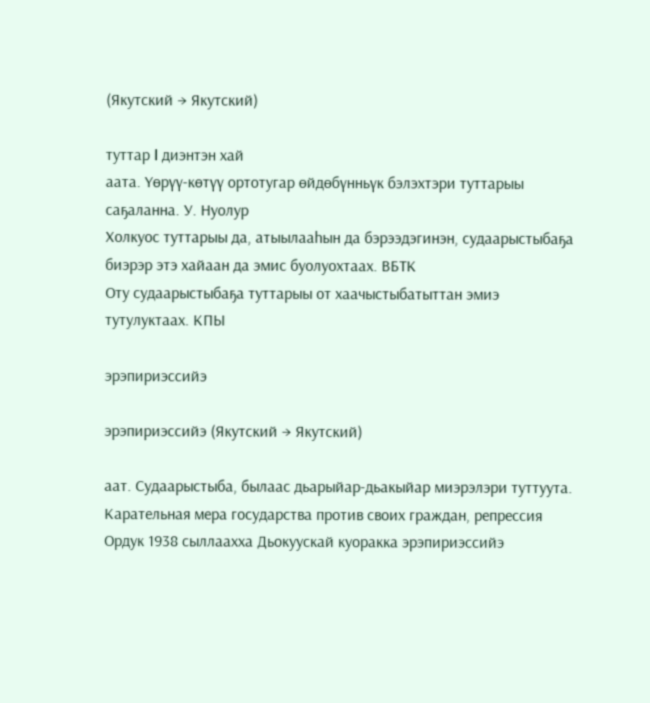(Якутский → Якутский)

туттар I диэнтэн хай
аата. Үөрүү-көтүү ортотугар өйдөбүнньүк бэлэхтэри туттарыы саҕаланна. У. Нуолур
Холкуос туттарыы да, атыылааһын да бэрээдэгинэн, судаарыстыбаҕа биэрэр этэ хайаан да эмис буолуохтаах. ВБТК
Оту судаарыстыбаҕа туттарыы от хаачыстыбатыттан эмиэ тутулуктаах. КПЫ

эрэпириэссийэ

эрэпириэссийэ (Якутский → Якутский)

аат. Судаарыстыба, былаас дьарыйар-дьакыйар миэрэлэри туттуута. Карательная мера государства против своих граждан, репрессия
Ордук 1938 сыллаахха Дьокуускай куоракка эрэпириэссийэ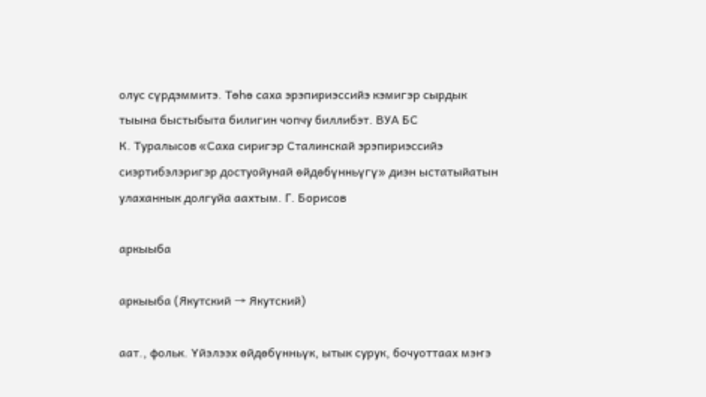олус сүрдэммитэ. Төһө саха эрэпириэссийэ кэмигэр сырдык тыына быстыбыта билигин чопчу биллибэт. ВУА БС
К. Туралысов «Саха сиригэр Сталинскай эрэпириэссийэ сиэртибэлэригэр достуойунай өйдөбүнньүгү» диэн ыстатыйатын улаханнык долгуйа аахтым. Г. Борисов

аркыыба

аркыыба (Якутский → Якутский)

аат., фольк. Үйэлээх өйдөбүнньүк, ытык сурук, бочуоттаах мэҥэ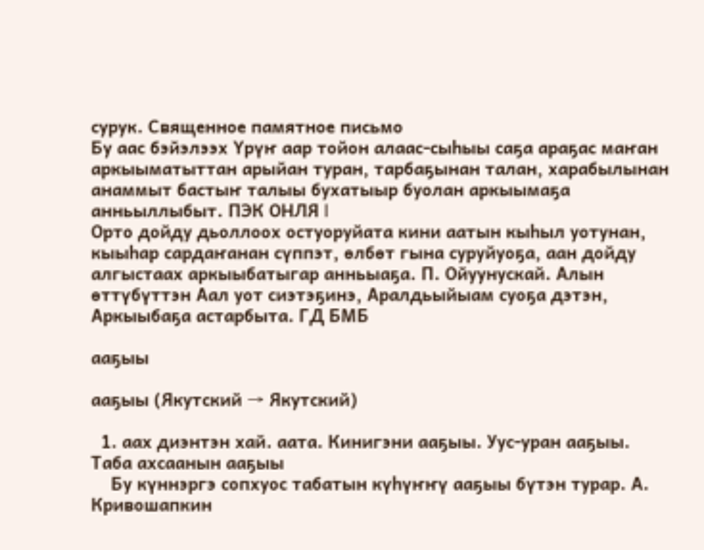сурук. Священное памятное письмо
Бу аас бэйэлээх Үрүҥ аар тойон алаас-сыһыы саҕа араҕас маҥан аркыыматыттан арыйан туран, тарбаҕынан талан, харабылынан анаммыт бастыҥ талыы бухатыыр буолан аркыымаҕа анньыллыбыт. ПЭК ОНЛЯ I
Орто дойду дьоллоох остуоруйата кини аатын кыһыл уотунан, кыыһар сардаҥанан сүппэт, өлбөт гына суруйуоҕа, аан дойду алгыстаах аркыыбатыгар анньыаҕа. П. Ойуунускай. Алын өттүбүттэн Аал уот сиэтэҕинэ, Аралдьыйыам суоҕа дэтэн, Аркыыбаҕа астарбыта. ГД БМБ

ааҕыы

ааҕыы (Якутский → Якутский)

  1. аах диэнтэн хай. аата. Кинигэни ааҕыы. Уус-уран ааҕыы. Таба ахсаанын ааҕыы
    Бу күннэргэ сопхуос табатын күһүҥҥү ааҕыы бүтэн турар. А. Кривошапкин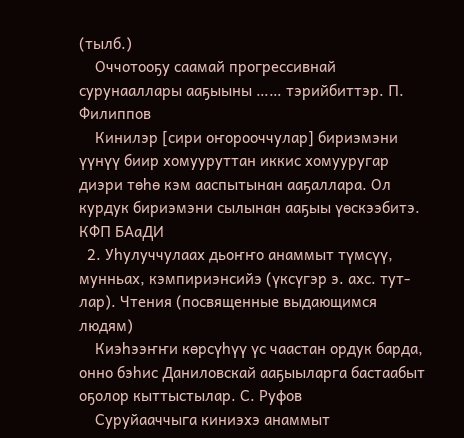(тылб.)
    Оччотооҕу саамай прогрессивнай сурунааллары ааҕыыны …… тэрийбиттэр. П. Филиппов
    Кинилэр [сири оҥорооччулар] бириэмэни үүнүү биир хомууруттан иккис хомууругар диэри төһө кэм ааспытынан ааҕаллара. Ол курдук бириэмэни сылынан ааҕыы үөскээбитэ. КФП БАаДИ
  2. Уһулуччулаах дьоҥҥо анаммыт түмсүү, мунньах, кэмпириэнсийэ (үксүгэр э. ахс. тут-лар). Чтения (посвященные выдающимся людям)
    Киэһээҥҥи көрсүһүү үс чаастан ордук барда, онно бэһис Даниловскай ааҕыыларга бастаабыт оҕолор кыттыстылар. С. Руфов
    Суруйааччыга киниэхэ анаммыт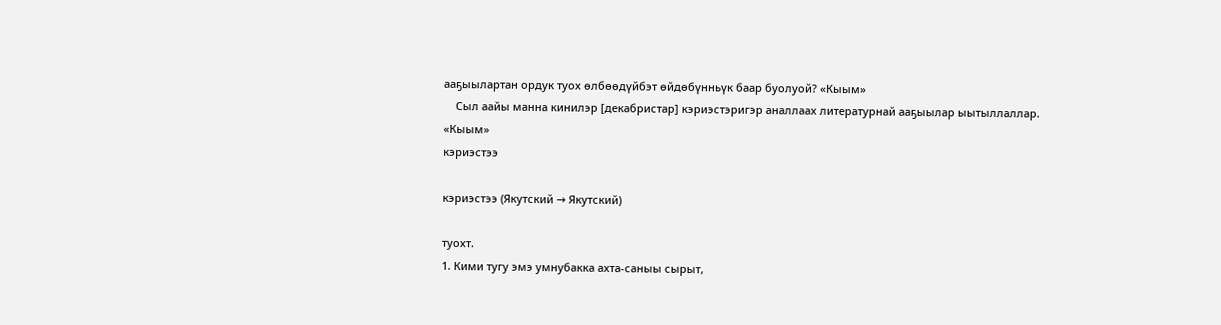ааҕыылартан ордук туох өлбөөдүйбэт өйдөбүнньүк баар буолуой? «Кыым»
    Сыл аайы манна кинилэр [декабристар] кэриэстэригэр аналлаах литературнай ааҕыылар ыытыллаллар. «Кыым»
кэриэстээ

кэриэстээ (Якутский → Якутский)

туохт.
1. Кими тугу эмэ умнубакка ахта-саныы сырыт,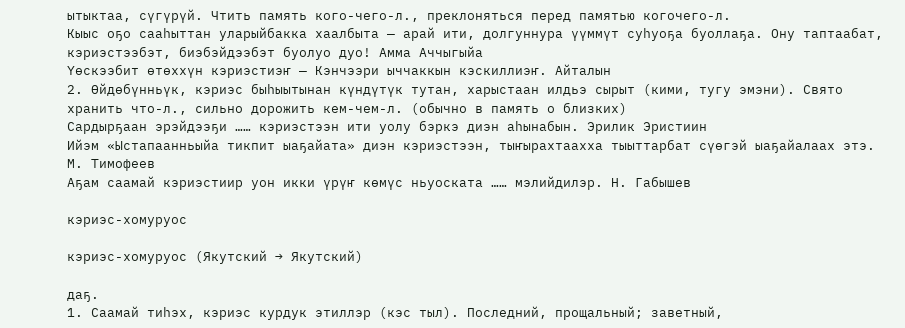ытыктаа, сүгүрүй. Чтить память кого-чего-л., преклоняться перед памятью когочего-л.
Кыыс оҕо сааһыттан уларыйбакка хаалбыта — арай ити, долгуннура үүммүт суһуоҕа буоллаҕа. Ону таптаабат, кэриэстээбэт, биэбэйдээбэт буолуо дуо! Амма Аччыгыйа
Үөскээбит өтөххүн кэриэстиэҥ — Кэнчээри ыччаккын кэскиллиэҥ. Айталын
2. Өйдөбүнньүк, кэриэс быһыытынан күндүтүк тутан, харыстаан илдьэ сырыт (кими, тугу эмэни). Свято хранить что-л., сильно дорожить кем-чем-л. (обычно в память о близких)
Сардырҕаан эрэйдээҕи …… кэриэстээн ити уолу бэркэ диэн аһынабын. Эрилик Эристиин
Ийэм «Ыстапаанньыйа тикпит ыаҕайата» диэн кэриэстээн, тыҥырахтаахха тыыттарбат сүөгэй ыаҕайалаах этэ. М. Тимофеев
Аҕам саамай кэриэстиир уон икки үрүҥ көмүс ньуоската …… мэлийдилэр. Н. Габышев

кэриэс-хомуруос

кэриэс-хомуруос (Якутский → Якутский)

даҕ.
1. Саамай тиһэх, кэриэс курдук этиллэр (кэс тыл). Последний, прощальный; заветный,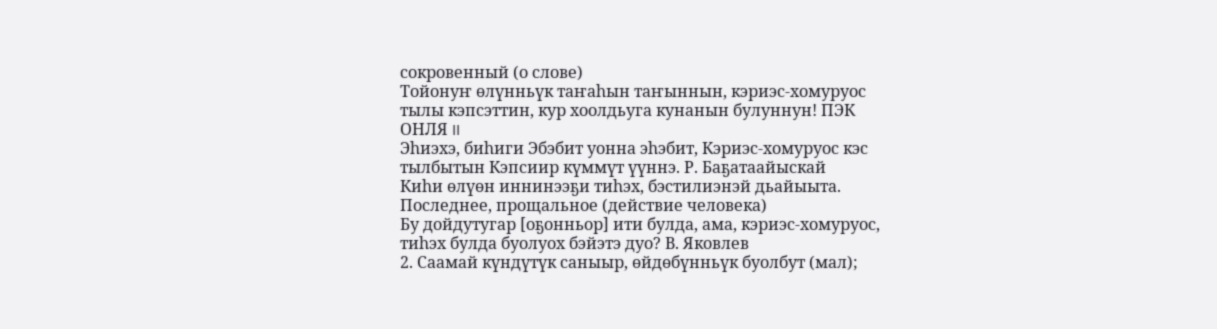сокровенный (о слове)
Тойонуҥ өлүнньүк таҥаһын таҥыннын, кэриэс-хомуруос тылы кэпсэттин, кур хоолдьуга кунанын булуннун! ПЭК ОНЛЯ II
Эһиэхэ, биһиги Эбэбит уонна эһэбит, Кэриэс-хомуруос кэс тылбытын Кэпсиир күммүт үүннэ. Р. Баҕатаайыскай
Киһи өлүөн иннинээҕи тиһэх, бэстилиэнэй дьайыыта. Последнее, прощальное (действие человека)
Бу дойдутугар [оҕонньор] ити булда, ама, кэриэс-хомуруос, тиһэх булда буолуох бэйэтэ дуо? В. Яковлев
2. Саамай күндүтүк саныыр, өйдөбүнньүк буолбут (мал);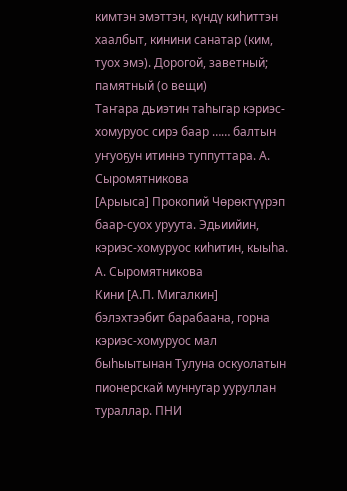кимтэн эмэттэн, күндү киһиттэн хаалбыт, кинини санатар (ким, туох эмэ). Дорогой, заветный; памятный (о вещи)
Таҥара дьиэтин таһыгар кэриэс-хомуруос сирэ баар …… балтын уҥуоҕун итиннэ туппуттара. А. Сыромятникова
[Арыыса] Прокопий Чөрөктүүрэп баар-суох уруута. Эдьиийин, кэриэс-хомуруос киһитин, кыыһа. А. Сыромятникова
Кини [А.П. Мигалкин] бэлэхтээбит барабаана, горна кэриэс-хомуруос мал быһыытынан Тулуна оскуолатын пионерскай муннугар ууруллан тураллар. ПНИ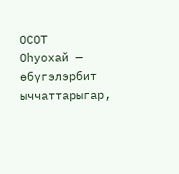ОСОТ
Оһуохай — өбүгэлэрбит ыччаттарыгар,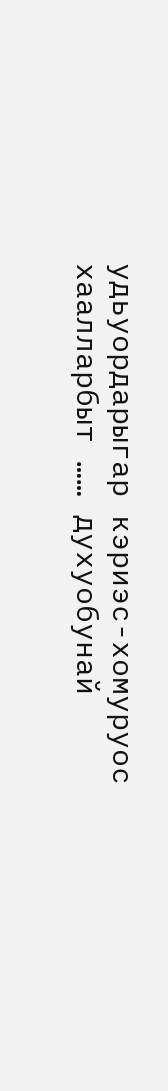удьуордарыгар кэриэс-хомуруос хаалларбыт …… духуобунай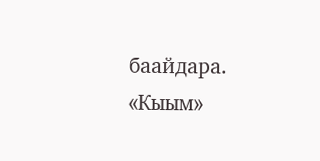баайдара. «Кыым»